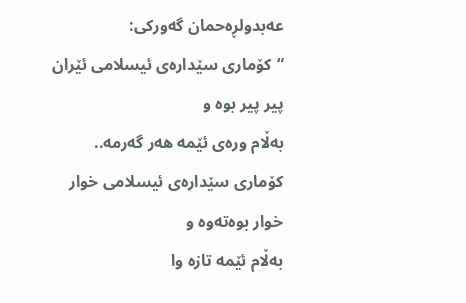عەبدولڕەحمان گەورکی:
“کۆماری سێدارەی ئیسلامی ئێران
پیر پیر بوه و
بەڵام ورەی ئێمه هەر گەرمه..
کۆماری سێدارەی ئیسلامی خوار خوار بوەتەوه و
بەڵام ئێمه تازه وا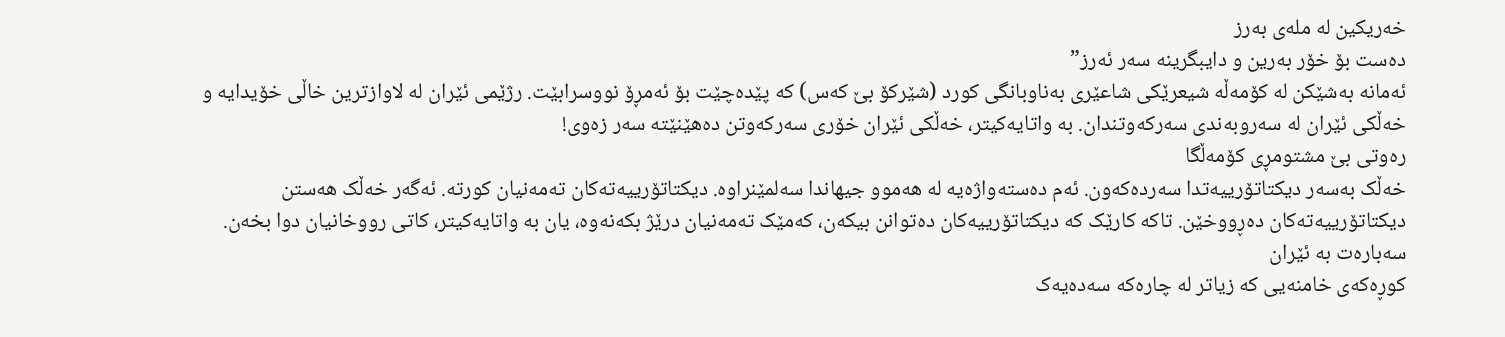خەریکین له ملەی بەرز
دەست بۆ خۆر بەرین و دایبگرینه سەر ئەرز”
ئەمانە بەشێکن لە کۆمەڵە شیعرێکی شاعێری بەناوبانگی کورد (شێرکۆ بێ کەس) کە پێدەچێت بۆ ئەمڕۆ نووسرابێت. رژێمی ئێران لە لاوازترین خاڵی خۆیدایە و خەڵکی ئێران لە سەروبەندی سەرکەوتندان. بە واتایەکیتر، خەڵکی ئێران خۆری سەرکەوتن دەهێنێتە سەر زەوی!
رەوتی بێ مشتومڕی کۆمەڵگا
خەڵک بەسەر دیکتاتۆرییەتدا سەردەکەون. ئەم دەستەواژەیە لە هەموو جیهاندا سەلمێنراوە. دیکتاتۆرییەتەکان تەمەنیان کورتە. ئەگەر خەڵک هەستن دیکتاتۆرییەتەکان دەڕووخێن. تاکە کارێک کە دیکتاتۆرییەکان دەتوانن بیکەن، کەمێک تەمەنیان درێژ بکەنەوە، یان بە واتایەکیتر، کاتی رووخانیان دوا بخەن.
سەبارەت بە ئێران
کوڕەکەی خامنەیی کە زیاتر لە چارەکە سەدەیەک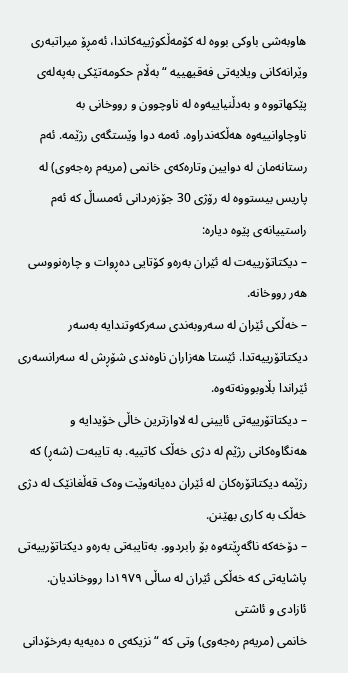هاوبەشی باوکی بووە لە کۆمەڵکوژییەکاندا، ئەمڕۆ میراتبەری وێرانەکانی ویلایەتی فەقیهییە “بەڵام حکومەتێکی بەپەلەی پێکهاتووە و بەدڵنیاییەوە لە ناوچوون و رووخانی بە ناوچاوانییەوە هەڵکەندراوە. ئەمە دوا وێستگەی رژێمە. ئەم رستانەمان لە دوایین وتارەکەی خانمی (مریەم رەجەوی) لە پاریس بیستووە لە رۆژی 30 جۆزەردانی ئەمساڵ کە ئەم راستییانەی پێوە دیارە:
– دیکتاتۆرییەت لە ئێران بەرەو کۆتایی دەڕوات و چارەنووسی هەر رووخانە.
– خەڵکی ئێران لە سەروبەندی سەرکەوتندایە بەسەر دیکتاتۆرییەتدا. ئێستا هەزاران ناوەندی شۆڕش لە سەرانسەری ئێراندا بڵاوبوونەتەوە.
– دیکتاتۆرییەتی ئایینی لە لاوازترین خاڵی خۆیدایە و هەنگاوەکانی رژێم لە دژی خەڵک کاتییە. بە تایبەت (شەڕ) کە رژێمە دیکتاتۆرەکان لە ئێران دەیانەوێت وەک قەڵغانێک لە دژی خەڵک بە کاری بهێنن.
– دۆخەکە ناگەڕێتەوە بۆ رابردوو. بەتایبەتی بەرەو دیکتاتۆرییەتی پاشایەتی کە خەڵکی ئێران لە ساڵی ١٩٧٩دا رووخاندیان.
ئازادی و ئاشتی
خانمی (مریەم رەجەوی) وتی کە “نزیکەی ٥ دەیەیە بەرخۆدانی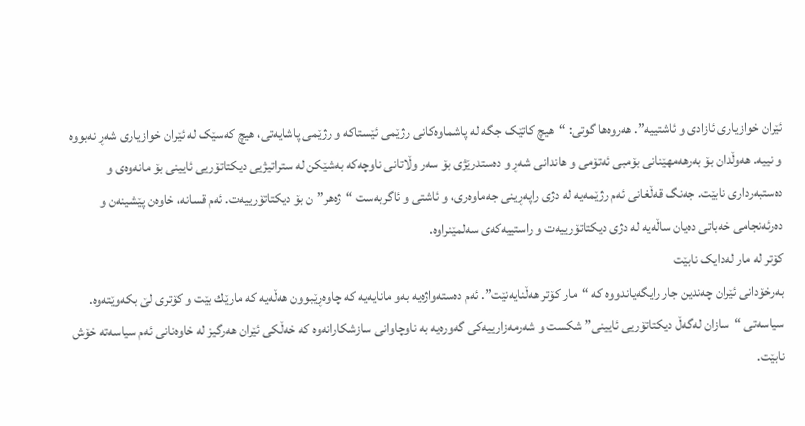ئێران خوازیاری ئازادی و ئاشتییە”. هەروەها گوتی: “هیچ کاتێک جگە لە پاشماوەکانی رژێمی ئێستاکە و رژێمی پاشایەتی، هیچ کەسێک لە ئێران خوازیاری شەڕ نەبووە و نییە. هەوڵدان بۆ بەرهەمهێنانی بۆمبی ئەتۆمی و هاندانی شەڕ و دەستدرێژی بۆ سەر وڵاتانی ناوچەکە بەشێکن لە ستراتیژیی دیکتاتۆریی ئایینی بۆ مانەوەی و دەستبەرداری نابێت. جەنگ قەڵغانی ئەم رژێمەیە لە دژی راپەڕینی جەماوەری، و ئاشتی و ئاگربەست “ژەهر”ن بۆ دیکتاتۆرییەت. ئەم قسانە، خاوەن پێشینەن و دەرئەنجامی خەباتی دەیان ساڵەیە لە دژی دیکتاتۆرییەت و راستییەکەی سەلمێنراوە.
کۆتر لە مار لەدایک نابێت
بەرخۆدانی ئێران چەندین جار رایگەیاندووە کە “مار کۆتر هەڵنایەنێت”. ئەم دەستەواژەیە بەو مانایەیە کە چاوەڕێبوون هەڵەیە کە مارێك بێت و کۆتری لێ بکەوێتەوە. سیاسەتی “سازان لەگەڵ دیکتاتۆریی ئایینی” شکست و شەرمەزارییەکی گەورەیە بە ناوچاوانی سازشکارانەوە کە خەڵکی ئێران هەرگیز لە خاوەنانی ئەم سیاسەتە خۆش نابێت.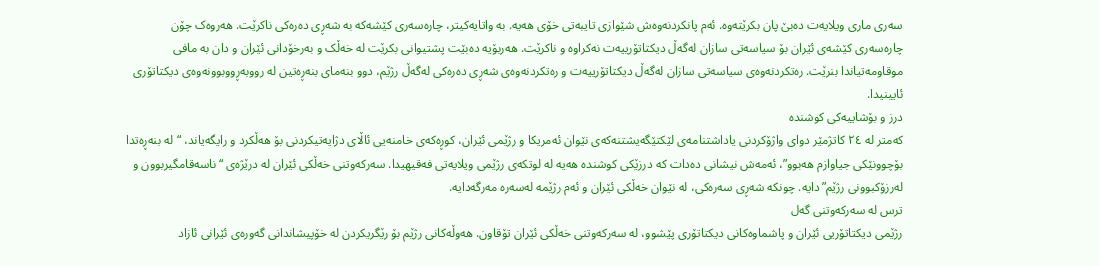سەری ماری ویلایەت دەبێ پان بکرێتەوە. ئەم پانکردنەوەش شێوازی تایبەتی خۆی هەیە. بە واتایەکیتر، چارەسەری کێشەکە بە شەڕی دەرەکی ناکرێت. هەروەک چۆن چارەسەری کێشەی ئێران بۆ سیاسەتی سازان لەگەڵ دیکتاتۆرییەت نەکراوە و ناکرێت. هەربۆیە دەبێت پشتیوانی بکرێت لە خەڵک و بەرخۆدانی ئێران و دان بە مافی موقاومەتیاندا بنرێت. رەتکردنەوەی سیاسەتی سازان لەگەڵ دیکتاتۆرییەت و رەتکردنەوەی شەڕی دەرەکی لەگەڵ رژێم، دوو بنەمای بنەڕەتین لە رووبەڕووبوونەوەی دیکتاتۆری ئایینیدا.
درز و بۆشاییەکی کوشندە
کەمتر لە ٢٤ کاتژمێر دوای واژۆکردنی یاداشتنامەی لێکتێگەیشتنەکەی نێوان ئەمریکا و رژێمی ئێران، کوڕەکەی خامنەیی ئاڵای دژایەتیکردنی بۆ هەڵکرد و رایگەیاند، “لە بنەڕەتدا بۆچوونێکی جیاوازم هەبوو”، ئەمەش نیشانی دەدات کە درزێکی کوشندە هەیە لە لوتکەی رژێمی ویلایەتی فەقیهیدا. سەرکەوتنی خەڵکی ئێران لە درێژەی “ناسەقامگیربوون و لەرزۆکبوونی رژێم”دایە. چونکە شەڕی سەرەکی، لە نێوان خەڵکی ئێران و ئەم رژێمە لەسەرە مەرگەدایە.
ترس لە سەرکەوتنی گەل
رژێمی دیکتاتۆریی ئێران و پاشماوەکانی دیکتاتۆری پێشوو، لە سەرکەوتنی خەڵکی ئێران تۆقاون. هەوڵەکانی رژێم بۆ رێگریکردن لە خۆپیشاندانی گەورەی ئێرانی ئازاد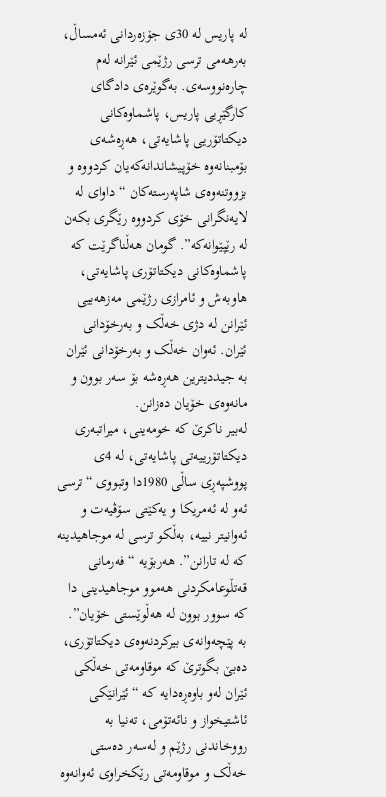لە پاریس لە 30ی جۆزەردانی ئەمساڵ، بەرهەمی ترسی رژێمی ئێرانە لەم چارەنووسەی. بەگوێرەی دادگای کارگێڕیی پاریس، پاشماوەکانی دیکتاتۆریی پاشایەتی، هەڕەشەی بۆمبنانەوە خۆپیشاندانەکەیان کردووە و بزووتنەوەی شاپەرستەکان “داوای لە لایەنگرانی خۆی کردووە رێگری بکەن لە رێپێوانەکە”. گومان هەڵناگرێت کە پاشماوەکانی دیکتاتۆری پاشایەتی، هاوبەش و ئامرازی رژێمی مەزهەبیی ئێرانن لە دژی خەڵک و بەرخۆدانی ئێران. ئەوان خەڵک و بەرخۆدانی ئێران بە جیددیترین هەڕەشە بۆ سەر بوون و مانەوەی خۆیان دەزانن.
لەبیر ناکرێ کە خومەینی، میراتبەری دیکتاتۆرییەتی پاشایەتی، لە 4ی پووشپەڕی ساڵی 1980دا وتبووی “ترسی ئەو لە ئەمریکا و یەکێتی سۆڤیەت و ئەوانیتر نییە، بەڵکو ترسی لە موجاهیدینە کە لە تارانن”. هەربۆیە “فەرمانی قەتڵوعامکردنی هەموو موجاهیدینی دا کە سوور بوون لە هەڵوێستی خۆیان”. بە پێچەوانەی بیرکردنەوەی دیکتاتۆری، دەبێ بگوترێ کە موقاومەتی خەڵکی ئێران لەو باوەڕەدایە کە “ئێرانێکی ئاشتیخواز و نائەتۆمی، تەنیا بە رووخاندنی رژێم و لەسەر دەستی خەڵک و موقاومەتی رێکخراوی ئەوانەوە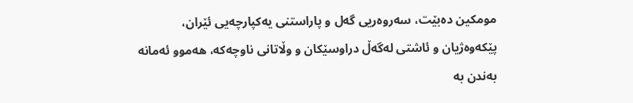مومکین دەبێت، سەروەریی گەل و پاراستنی یەکپارچەیی ئێران، پێکەوەژیان و ئاشتی لەگەڵ دراوسێکان و وڵاتانی ناوچەکە، هەموو ئەمانە بەندن بە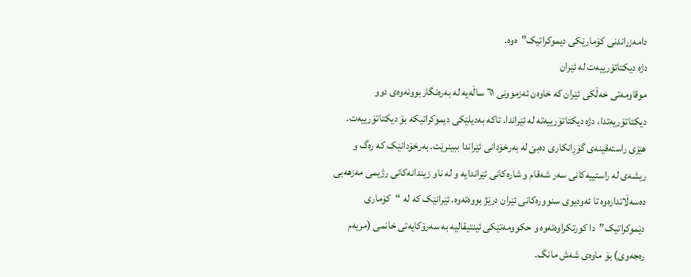دامەزراندنی کۆمارێکی دیموکراتیک”ەوە.
دژە دیکتاتۆرییەت لە ئێران
موقاومەتی خەڵکی ئێران کە خاوەن ئەزموونی ٦١ ساڵەیە لە بەرەنگاربوونەوەی دوو دیکتاتۆریەتدا، دژە دیکتاتۆرییەتە لە ئێراندا. تاکە بەدیلێکی دیموکراتیکە بۆ دیکتاتۆرییەت. هێزی راستەقینەی گۆڕانکاری دەبێ لە بەرخۆدانی ئێراندا ببینرێت. بەرخۆدانێک کە رەگ و ریشەی لە راستییەکانی سەر شەقام و شارەکانی ئێراندایە و لە ناو زیندانەکانی رژیمی مەزهەبی دەسەڵاتدارەوە تا ئەودیوی سنوورەکانی ئێران درێژ بووەتەوە. ئێرانێک کە لە “کۆماری دێموکراتیک”دا کورتکراوەتەوە و حکوومەتێکی ئینتیقالیە بە سەرۆکایەتی خانمی (مریەم رەجەوی) بۆ ماوەی شەش مانگ.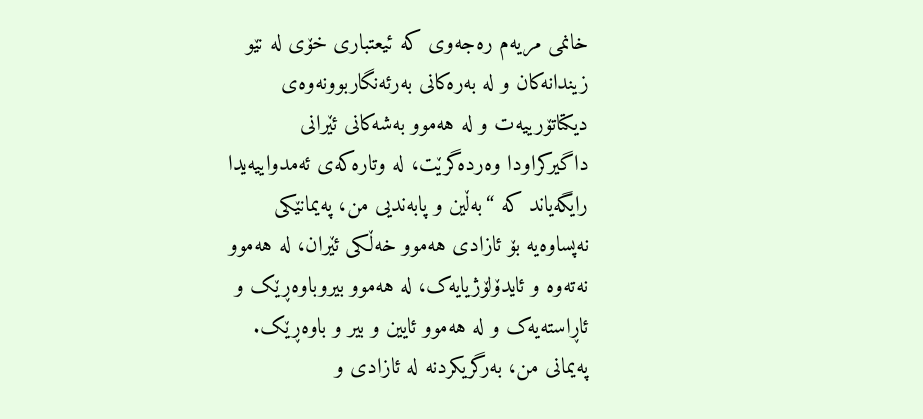خانمی مریەم رەجەوی کە ئیعتباری خۆی لە نێو زیندانەکان و لە بەرەکانی بەرئەنگاربوونەوەی دیکتاتۆرییەت و لە هەموو بەشەکانی ئێرانی داگیرکراودا وەردەگرێت، لە وتارەکەی ئەمدواییەیدا رایگەیاند کە “بەڵین و پابەندیی من، پەیمانێکی نەپساوەیە بۆ ئازادی هەموو خەڵکی ئێران، لە هەموو نەتەوە و ئایدۆلۆژیایەک، لە هەموو بیروباوەڕێک و ئاڕاستەیەک و لە هەموو ئایین و بیر و باوەڕێک. پەیمانی من، بەرگریکردنە لە ئازادی و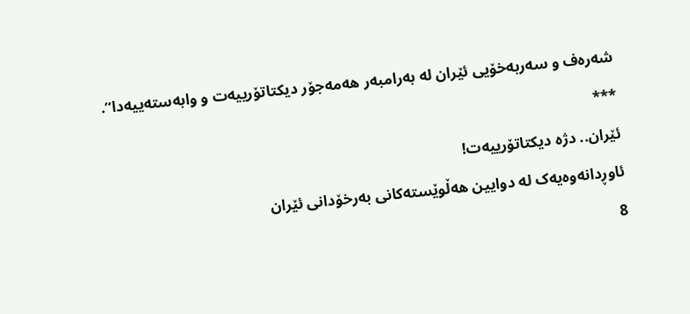شەرەف و سەربەخۆیی ئێران لە بەرامبەر هەمەجۆر دیکتاتۆرییەت و وابەستەییەدا”.
***
ئێران.. دژە دیکتاتۆرییەت!
ئاوڕدانەوەیەک لە دوایین هەڵوێستەکانی بەرخۆدانی ئێران
8